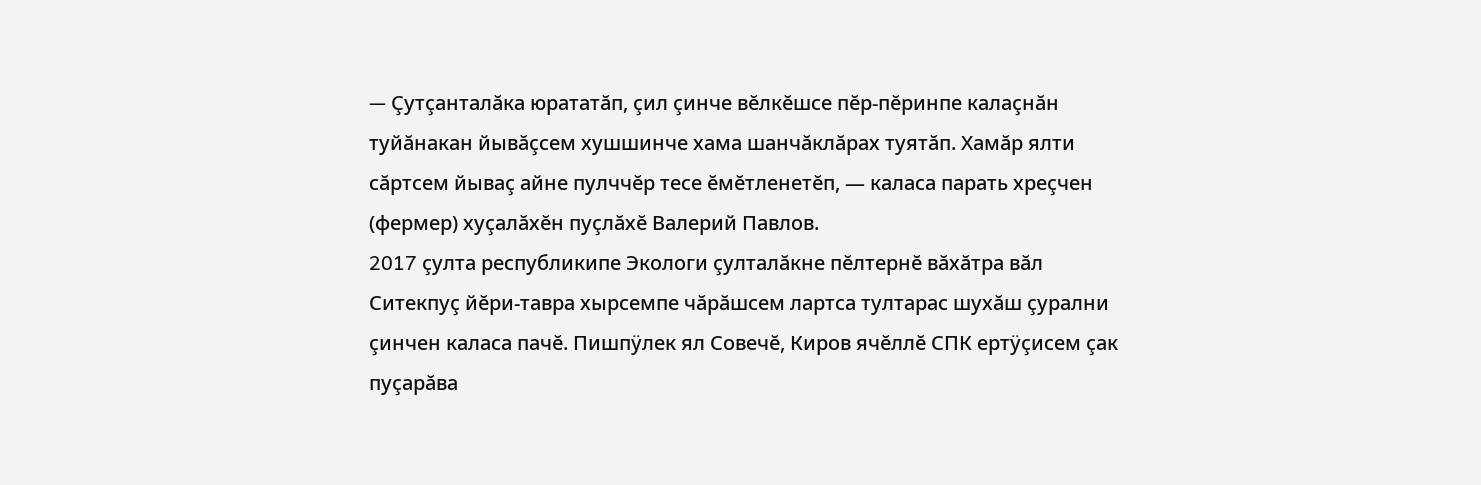— Çутçанталăка юрататăп, çил çинче вĕлкĕшсе пĕр-пĕринпе калаçнăн туйăнакан йывăçсем хушшинче хама шанчăклăрах туятăп. Хамăр ялти сăртсем йываç айне пулччĕр тесе ĕмĕтленетĕп, — каласа парать хреçчен (фермер) хуçалăхĕн пуçлăхĕ Валерий Павлов.
2017 çулта республикипе Экологи çулталăкне пĕлтернĕ вăхăтра вăл Ситекпуç йĕри-тавра хырсемпе чăрăшсем лартса тултарас шухăш çурални çинчен каласа пачĕ. Пишпÿлек ял Совечĕ, Киров ячĕллĕ СПК ертÿçисем çак пуçарăва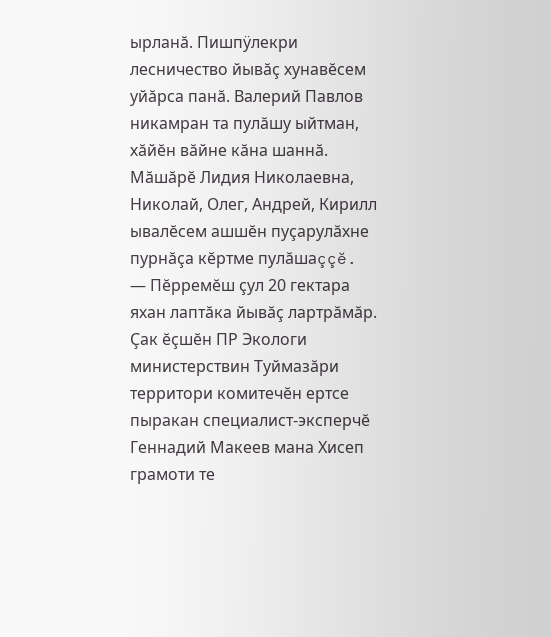ырланă. Пишпÿлекри лесничество йывăç хунавĕсем уйăрса панă. Валерий Павлов никамран та пулăшу ыйтман, хăйĕн вăйне кăна шаннă. Мăшăрĕ Лидия Николаевна, Николай, Олег, Андрей, Кирилл ывалĕсем ашшĕн пуçарулăхне пурнăçа кĕртме пулăшаççĕ.
— Пĕрремĕш çул 20 гектара яхан лаптăка йывăç лартрăмăр. Çак ĕçшĕн ПР Экологи министерствин Туймазăри территори комитечĕн ертсе пыракан специалист-эксперчĕ Геннадий Макеев мана Хисеп грамоти те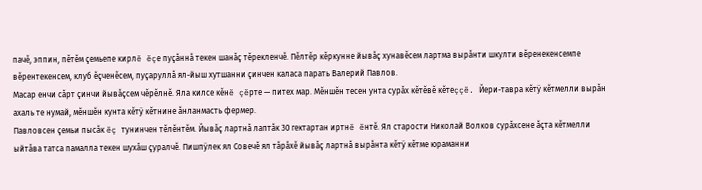пачĕ, эппин, пĕтĕм çемьепе кирлĕ ĕçе пуçăннă текен шанăç тĕрекленчĕ. Пĕлтĕр кĕркунне йывăç хунавĕсем лартма вырăнти шкулти вĕренекенсемпе вĕрентекенсем, клуб ĕçченĕсем, пуçаруллă ял-йыш хутшанни çинчен каласа парать Валерий Павлов.
Масар енчи сăрт çинчи йывăçсем чĕрĕлнĕ. Яла килсе кĕнĕ çĕрте — питех мар. Мĕншĕн тесен унта сурăх кĕтĕвĕ кĕтеççĕ. Йери-тавра кĕтÿ кĕтмелли вырăн ахаль те нумай, мĕншĕн кунта кĕтÿ кĕтнине ăнланмасть фермер.
Павловсен çемьи пысăк ĕç тунинчен тĕлĕнтĕм. Йывăç лартнă лаптăк 30 гектартан иртнĕ ĕнтĕ. Ял старости Николай Волков сурăхсене ăçта кĕтмелли ыйтăва татса памалла текен шухăш çуралчĕ. Пишпÿлек ял Совечĕ ял тăрăхĕ йывăç лартнă вырăнта кĕтÿ кĕтме юраманни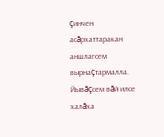çинчен асăрхаттаракан аншлагсем вырнаçтармалла. Йывăçсем вăй илсе халăха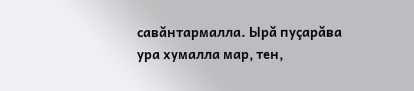савăнтармалла. Ырă пуçарăва ура хумалла мар, тен,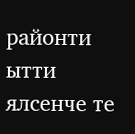районти ытти ялсенче те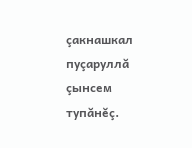çакнашкал пуçаруллă çынсем тупăнĕç.